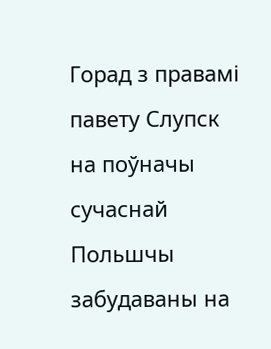Горад з правамі павету Слупск на поўначы сучаснай Польшчы забудаваны на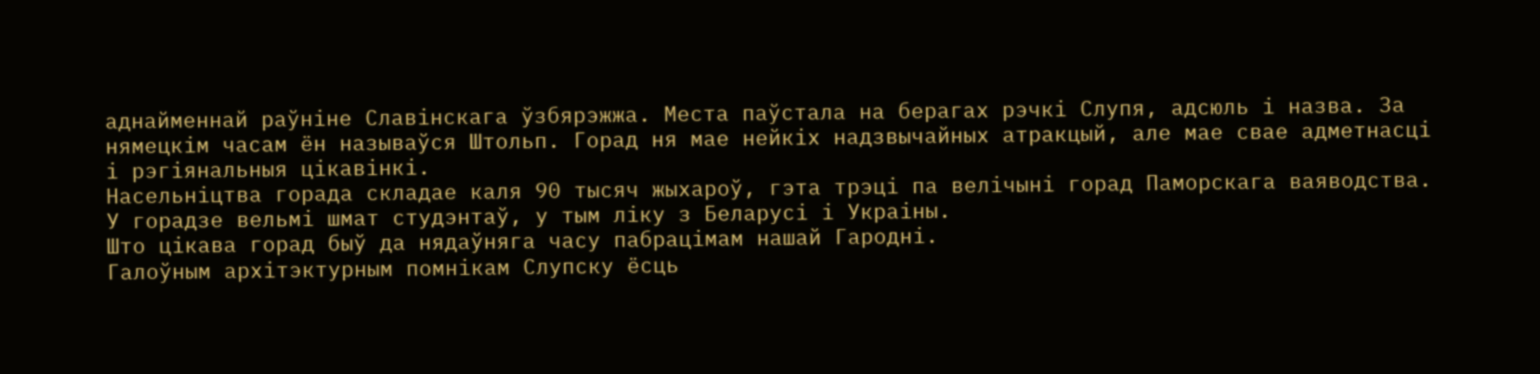аднайменнай раўніне Славінскага ўзбярэжжа. Места паўстала на берагах рэчкі Слупя, адсюль і назва. За нямецкім часам ён называўся Штольп. Горад ня мае нейкіх надзвычайных атракцый, але мае свае адметнасці і рэгіянальныя цікавінкі.
Насельніцтва горада складае каля 90 тысяч жыхароў, гэта трэці па велічыні горад Паморскага ваяводства. У горадзе вельмі шмат студэнтаў, у тым ліку з Беларусі і Украіны.
Што цікава горад быў да нядаўняга часу пабрацімам нашай Гародні.
Галоўным архітэктурным помнікам Слупску ёсць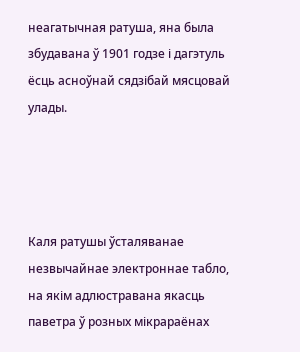неагатычная ратуша, яна была збудавана ў 1901 годзе і дагэтуль ёсць асноўнай сядзібай мясцовай улады.




Каля ратушы ўсталяванае незвычайнае электроннае табло, на якім адлюстравана якасць паветра ў розных мікрараёнах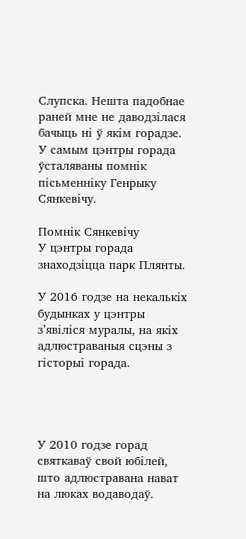Слупска. Нешта падобнае раней мне не даводзілася бачыць ні ў якім горадзе.
У самым цэнтры горада ўсталяваны помнік пісьменніку Генрыку Сянкевічу.

Помнік Сянкевічу
У цэнтры горада знаходзіцца парк Плянты.

У 2016 годзе на некалькіх будынках у цэнтры з’явіліся муралы, на якіх адлюстраваныя сцэны з гісторыі горада.




У 2010 годзе горад святкаваў свой юбілей, што адлюстравана нават на люках водаводаў.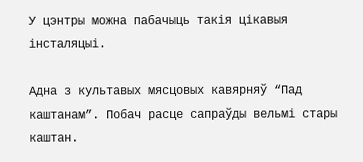У цэнтры можна пабачыць такія цікавыя інсталяцыі.

Адна з культавых мясцовых кавярняў “Пад каштанам”. Побач расце сапраўды вельмі стары каштан.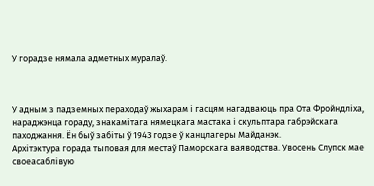У горадзе нямала адметных муралаў.



У адным з падземных пераходаў жыхарам і гасцям нагадваюць пра Ота Фройндліха, нараджэнца гораду, знакамітага нямецкага мастака і скульптара габрэйскага паходжання. Ён быў забіты ў 1943 годзе ў канцлагеры Майданэк.
Архітэктура горада тыповая для местаў Паморскага ваяводства. Увосень Слупск мае своеасаблівую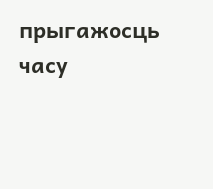прыгажосць часу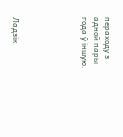пераходу з адной пары года ў іншую.





Ладзік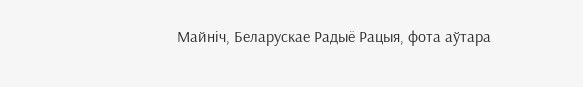Майніч, Беларускае Радыё Рацыя, фота аўтара